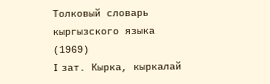Толковый словарь кыргызского языка (1969)
I зат. Кырка, кыркалай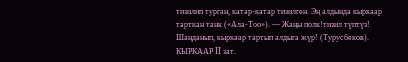тизилип турган, катар-катар тизилген. Эң алдында кыркаар тарткан танк («Ала-Тоо»). — Жаңы полк!тизил түптүз! Шаңданып, кыркаар тартып алдыга жүр! (Турусбеков).
КЫРКААР II зат.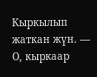Кыркылып жаткан жүн. — О, кыркаар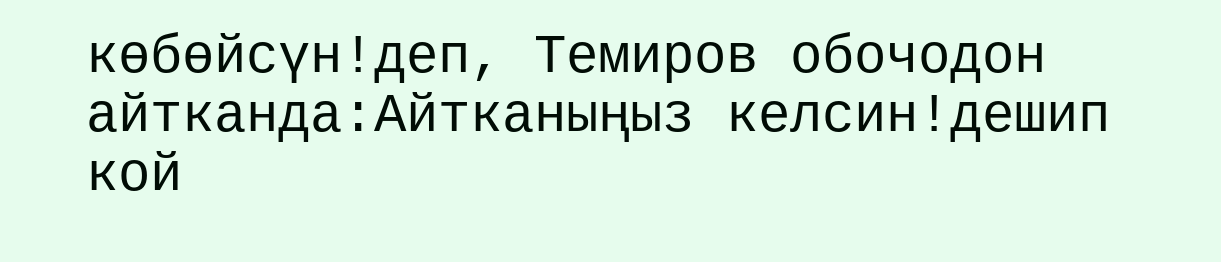көбөйсүн!деп, Темиров обочодон айтканда:Айтканыңыз келсин!дешип кой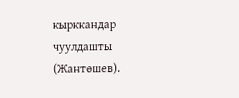кырккандар чуулдашты (Жантөшев).